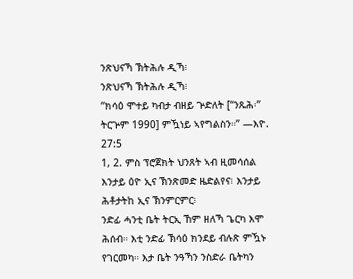ንጽህናኻ ኽትሕሉ ዲኻ፧
ንጽህናኻ ኽትሕሉ ዲኻ፧
“ክሳዕ ሞተይ ካብታ ብዘይ ጕድለት [“ንጹሕ፡” ትርጕም 1990] ምዃነይ ኣየግልስን።” —እዮ. 27:5
1, 2. ምስ ፕሮጀክት ህንጸት ኣብ ዚመሳሰል እንታይ ዕዮ ኢና ኽንጽመድ ዜድልየና፧ እንታይ ሕቶታትከ ኢና ኽንምርምር፧
ንድፊ ሓንቲ ቤት ትርኢ ኸም ዘለኻ ጌርካ እሞ ሕሰብ። እቲ ንድፊ ኽሳዕ ክንደይ ብሉጽ ምዃኑ የገርመካ። እታ ቤት ንዓኻን ንስድራ ቤትካን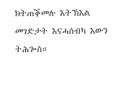ክትጠቕመሉ እትኽእል መገድታት እናሓሰብካ እውን ትሕጐስ።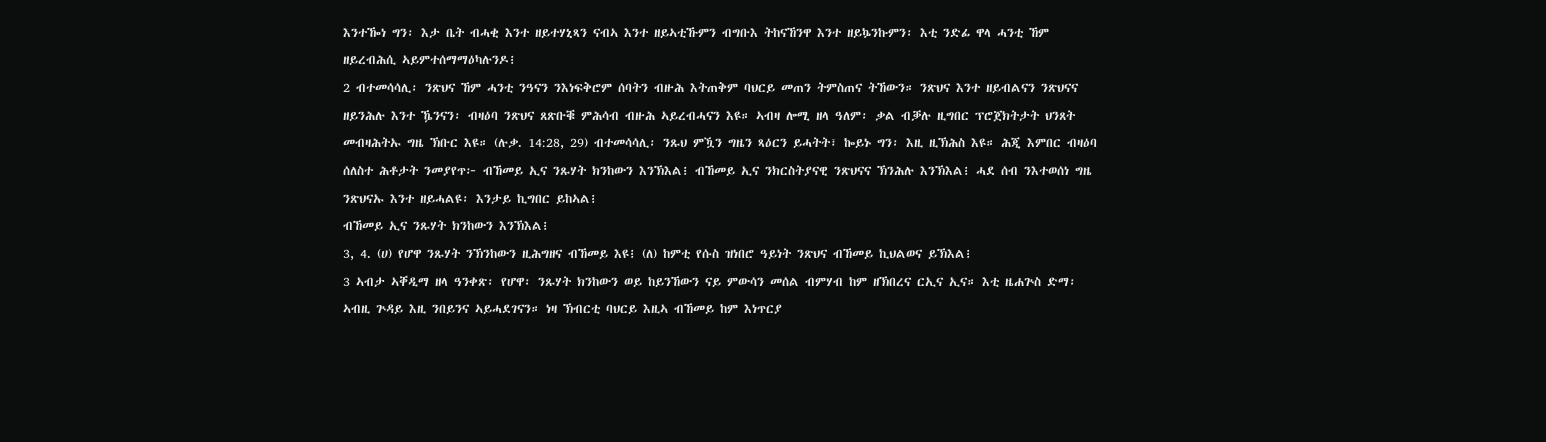እንተዀነ ግን፡ እታ ቤት ብሓቂ እንተ ዘይተሃኒጻን ናብኣ እንተ ዘይኣቲኹምን ብግቡእ ትከናኸንዋ እንተ ዘይኴንኩምን፡ እቲ ንድፊ ዋላ ሓንቲ ኸም ዘይረብሕሲ ኣይምተሰማማዕካሉንዶ፧
2 ብተመሳሳሊ፡ ንጽህና ኸም ሓንቲ ንዓናን ንእነፍቅሮም ሰባትን ብዙሕ እትጠቅም ባህርይ መጠን ትምስጠና ትኸውን። ንጽህና እንተ ዘይብልናን ንጽህናና ዘይንሕሉ እንተ ዄንናን፡ ብዛዕባ ንጽህና ጸጽቡቑ ምሕሳብ ብዙሕ ኣይረብሓናን እዩ። ኣብዛ ሎሚ ዘላ ዓለም፡ ቃል ብቓሉ ዚግበር ፕሮጀክትታት ህንጸት መብዛሕትኡ ግዜ ኽቡር እዩ። (ሉቃ. 14:28, 29) ብተመሳሳሊ፡ ንጹህ ምዃን ግዜን ጻዕርን ይሓትት፣ ኰይኑ ግን፡ እዚ ዚኽሕስ እዩ። ሕጂ እምበር ብዛዕባ ሰለስተ ሕቶታት ንመያየጥ፦ ብኸመይ ኢና ንጹሃት ክንከውን እንኽእል፧ ብኸመይ ኢና ንክርስትያናዊ ንጽህናና ኽንሕሉ እንኽእል፧ ሓደ ሰብ ንእተወሰነ ግዜ ንጽህናኡ እንተ ዘይሓልዩ፡ እንታይ ኪግበር ይከኣል፧
ብኸመይ ኢና ንጹሃት ክንከውን እንኽእል፧
3, 4. (ሀ) የሆዋ ንጹሃት ንኽንከውን ዚሕግዘና ብኸመይ እዩ፧ (ለ) ከምቲ የሱስ ዝነበሮ ዓይነት ንጽህና ብኸመይ ኪህልወና ይኽእል፧
3 ኣብታ ኣቐዲማ ዘላ ዓንቀጽ፡ የሆዋ፡ ንጹሃት ክንከውን ወይ ከይንኸውን ናይ ምውሳን መሰል ብምሃብ ከም ዘኽበረና ርኢና ኢና። እቲ ዜሐጕስ ድማ፡ ኣብዚ ጕዳይ እዚ ንበይንና ኣይሓደገናን። ነዛ ኽብርቲ ባህርይ እዚኣ ብኸመይ ከም እነጥርያ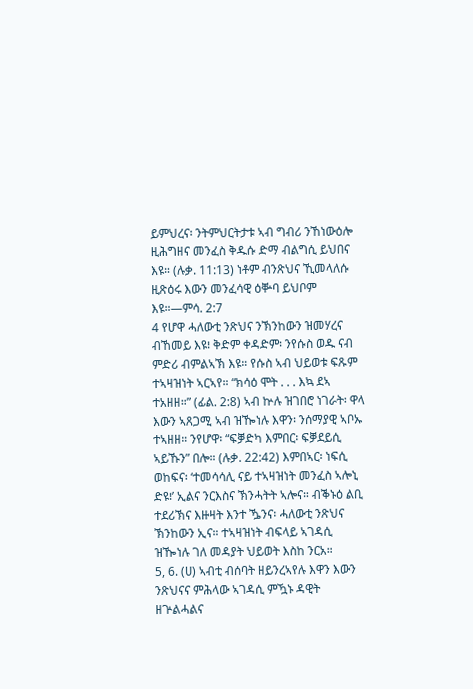ይምህረና፡ ንትምህርትታቱ ኣብ ግብሪ ንኸነውዕሎ ዚሕግዘና መንፈስ ቅዱሱ ድማ ብልግሲ ይህበና እዩ። (ሉቃ. 11:13) ነቶም ብንጽህና ኺመላለሱ ዚጽዕሩ እውን መንፈሳዊ ዕቝባ ይህቦም እዩ።—ምሳ. 2:7
4 የሆዋ ሓለውቲ ንጽህና ንኽንከውን ዝመሃረና ብኸመይ እዩ፧ ቅድም ቀዳድም፡ ንየሱስ ወዱ ናብ ምድሪ ብምልኣኽ እዩ። የሱስ ኣብ ህይወቱ ፍጹም ተኣዛዝነት ኣርኣየ። “ክሳዕ ሞት . . . እኳ ደኣ ተአዘዘ።” (ፊል. 2:8) ኣብ ኵሉ ዝገበሮ ነገራት፡ ዋላ እውን ኣጸጋሚ ኣብ ዝዀነሉ እዋን፡ ንሰማያዊ ኣቦኡ ተኣዘዘ። ንየሆዋ፡ “ፍቓድካ እምበር፡ ፍቓደይሲ ኣይኹን” በሎ። (ሉቃ. 22:42) እምበኣር፡ ነፍሲ ወከፍና፡ ‘ተመሳሳሊ ናይ ተኣዛዝነት መንፈስ ኣሎኒ ድዩ፧’ ኢልና ንርእስና ኽንሓትት ኣሎና። ብቕኑዕ ልቢ ተደሪኽና እዙዛት እንተ ዄንና፡ ሓለውቲ ንጽህና ኽንከውን ኢና። ተኣዛዝነት ብፍላይ ኣገዳሲ ዝዀነሉ ገለ መዳያት ህይወት እስከ ንርአ።
5, 6. (ሀ) ኣብቲ ብሰባት ዘይንረኣየሉ እዋን እውን ንጽህናና ምሕላው ኣገዳሲ ምዃኑ ዳዊት ዘጕልሓልና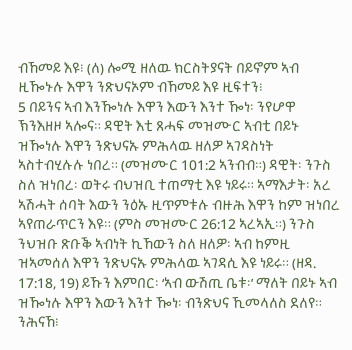ብኸመይ እዩ፧ (ለ) ሎሚ ዘለዉ ክርስትያናት በይኖም ኣብ ዚዀኑሉ እዋን ንጽህናኦም ብኸመይ እዩ ዚፍተን፧
5 በይንና ኣብ እንዀነሉ እዋን እውን እንተ ዀነ፡ ንየሆዋ ኽንእዘዞ ኣሎና። ዳዊት እቲ ጸሓፍ መዝሙር ኣብቲ በይኑ ዝዀነሉ እዋን ንጽህናኡ ምሕላዉ ዘለዎ ኣገዳስነት ኣስተብሂሉሉ ነበረ። (መዝሙር 101:2 ኣንብብ።) ዳዊት፡ ንጉስ ስለ ዝነበረ፡ ወትሩ ብህዝቢ ተጠማቲ እዩ ነይሩ። ኣማእታት፡ አረ ኣሽሓት ሰባት እውን ንዕኡ ዚጥምቱሉ ብዙሕ እዋን ከም ዝነበረ ኣየጠራጥርን እዩ። (ምስ መዝሙር 26:12 ኣረኣኢ።) ንጉስ ንህዝቡ ጽቡቕ ኣብነት ኪኸውን ስለ ዘለዎ፡ ኣብ ከምዚ ዝኣመሰለ እዋን ንጽህናኡ ምሕላዉ ኣገዳሲ እዩ ነይሩ። (ዘዳ. 17:18, 19) ይኹን እምበር፡ ‘ኣብ ውሽጢ ቤቱ፡’ ማለት በይኑ ኣብ ዝዀነሉ እዋን እውን እንተ ዀነ፡ ብንጽህና ኺመላለስ ደለየ። ንሕናኸ፧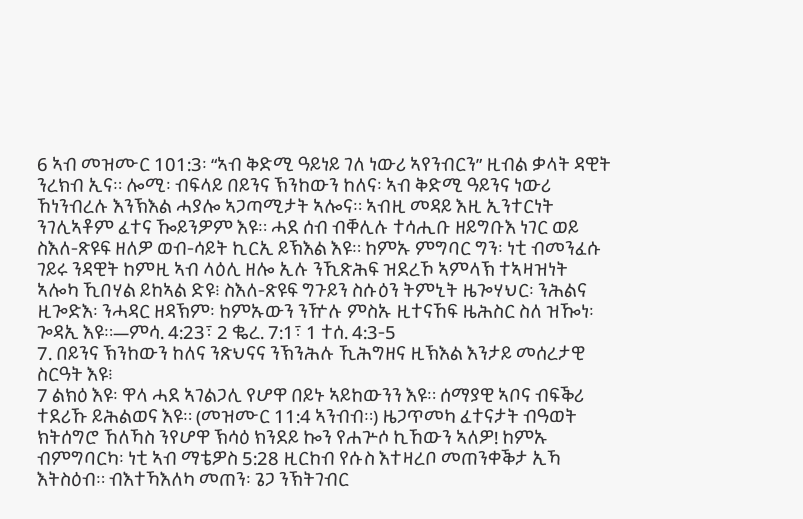6 ኣብ መዝሙር 101:3፡ “ኣብ ቅድሚ ዓይነይ ገለ ነውሪ ኣየንብርን” ዚብል ቃላት ዳዊት ንረክብ ኢና። ሎሚ፡ ብፍላይ በይንና ኽንከውን ከለና፡ ኣብ ቅድሚ ዓይንና ነውሪ ኸነንብረሉ እንኽእል ሓያሎ ኣጋጣሚታት ኣሎና። ኣብዚ መዳይ እዚ ኢንተርነት ንገሊኣቶም ፈተና ዀይንዎም እዩ። ሓደ ሰብ ብቐሊሉ ተሳሒቡ ዘይግቡእ ነገር ወይ ስእለ-ጽዩፍ ዘለዎ ወብ-ሳይት ኪርኢ ይኽእል እዩ። ከምኡ ምግባር ግን፡ ነቲ ብመንፈሱ ገይሩ ንዳዊት ከምዚ ኣብ ላዕሊ ዘሎ ኢሉ ንኺጽሕፍ ዝደረኾ ኣምላኽ ተኣዛዝነት ኣሎካ ኺበሃል ይከኣል ድዩ፧ ስእለ-ጽዩፍ ግጉይን ስሱዕን ትምኒት ዜጐሃህር፡ ንሕልና ዚጐድእ፡ ንሓዳር ዘዳኽም፡ ከምኡውን ንዅሉ ምስኡ ዚተናኸፍ ዜሕስር ስለ ዝዀነ፡ ጐዳኢ እዩ።—ምሳ. 4:23፣ 2 ቈረ. 7:1፣ 1 ተሰ. 4:3-5
7. በይንና ኽንከውን ከለና ንጽህናና ንኽንሕሉ ኺሕግዘና ዚኽእል እንታይ መሰረታዊ ስርዓት እዩ፧
7 ልክዕ እዩ፡ ዋላ ሓደ ኣገልጋሊ የሆዋ በይኑ ኣይከውንን እዩ። ሰማያዊ ኣቦና ብፍቕሪ ተደሪኹ ይሕልወና እዩ። (መዝሙር 11:4 ኣንብብ።) ዜጋጥመካ ፈተናታት ብዓወት ክትሰግሮ ኸለኻስ ንየሆዋ ኽሳዕ ክንደይ ኰን የሐጕሶ ኪኸውን ኣለዎ! ከምኡ ብምግባርካ፡ ነቲ ኣብ ማቴዎስ 5:28 ዚርከብ የሱስ እተዛረቦ መጠንቀቕታ ኢኻ እትስዕብ። ብእተኻእለካ መጠን፡ ጌጋ ንኽትገብር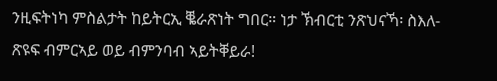ንዚፍትነካ ምስልታት ከይትርኢ ቘራጽነት ግበር። ነታ ኽብርቲ ንጽህናኻ፡ ስእለ-ጽዩፍ ብምርኣይ ወይ ብምንባብ ኣይትቐይራ!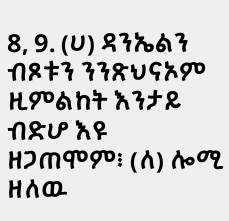8, 9. (ሀ) ዳንኤልን ብጾቱን ንንጽህናኦም ዚምልከት እንታይ ብድሆ እዩ ዘጋጠሞም፧ (ለ) ሎሚ ዘለዉ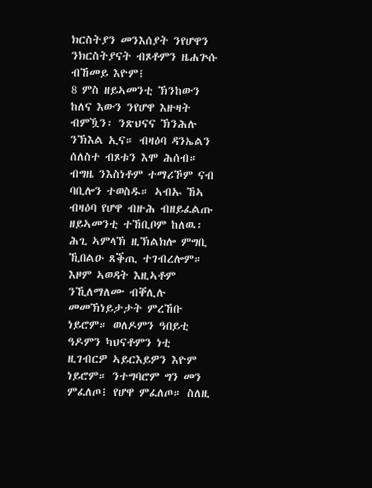ክርስትያን መንእሰያት ንየሆዋን ንክርስትያናት ብጾቶምን ዜሐጕሱ ብኸመይ እዮም፧
8 ምስ ዘይኣመንቲ ኽንከውን ከለና እውን ንየሆዋ እዙዛት ብምዃን፡ ንጽህናና ኽንሕሉ ንኽእል ኢና። ብዛዕባ ዳንኤልን ሰለስተ ብጾቱን እሞ ሕሰብ። ብግዜ ንእስነቶም ተማሪኾም ናብ ባቢሎን ተወስዱ። ኣብኡ ኸኣ ብዛዕባ የሆዋ ብዙሕ ብዘይፈልጡ ዘይኣመንቲ ተኸቢቦም ከለዉ፡ ሕጊ ኣምላኽ ዚኽልክሎ ምግቢ ኺበልዑ ጸቕጢ ተገብረሎም። እዞም ኣወዳት እዚኣቶም ንኺለማለሙ ብቐሊሉ መመኽነይታታት ምረኸቡ ነይሮም። ወለዶምን ዓበይቲ ዓዶምን ካህናቶምን ነቲ ዚገብርዎ ኣይርእይዎን እዮም ነይሮም። ንተግባሮም ግን መን ምፈለጦ፧ የሆዋ ምፈለጦ። ስለዚ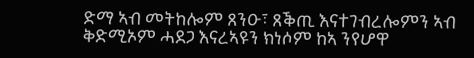ድማ ኣብ መትከሎም ጸንዑ፣ ጸቕጢ እናተገብረሎምን ኣብ ቅድሚኦም ሓደጋ እናረኣዩን ክነሶም ከኣ ንየሆዋ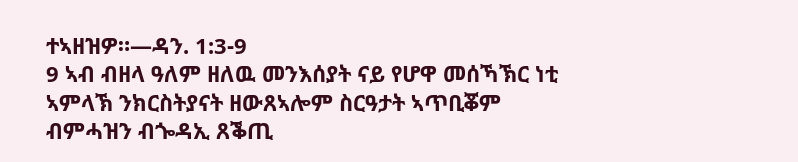ተኣዘዝዎ።—ዳን. 1:3-9
9 ኣብ ብዘላ ዓለም ዘለዉ መንእሰያት ናይ የሆዋ መሰኻኽር ነቲ ኣምላኽ ንክርስትያናት ዘውጸኣሎም ስርዓታት ኣጥቢቖም ብምሓዝን ብጐዳኢ ጸቕጢ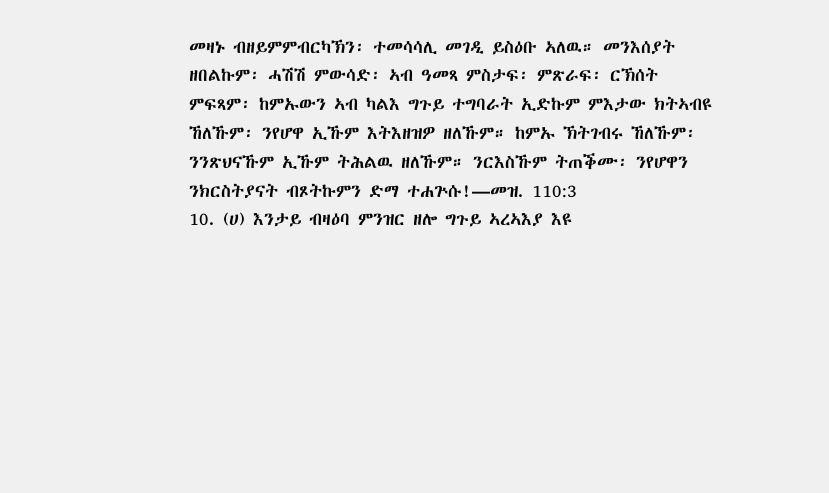መዛኑ ብዘይምምብርካኽን፡ ተመሳሳሊ መገዲ ይስዕቡ ኣለዉ። መንእሰያት ዘበልኩም፡ ሓሽሽ ምውሳድ፡ ኣብ ዓመጻ ምስታፍ፡ ምጽራፍ፡ ርኽሰት ምፍጻም፡ ከምኡውን ኣብ ካልእ ግጉይ ተግባራት ኢድኩም ምእታው ክትኣብዩ ኸለኹም፡ ንየሆዋ ኢኹም እትእዘዝዎ ዘለኹም። ከምኡ ኽትገብሩ ኸለኹም፡ ንንጽህናኹም ኢኹም ትሕልዉ ዘለኹም። ንርእስኹም ትጠቕሙ፡ ንየሆዋን ንክርስትያናት ብጾትኩምን ድማ ተሐጕሱ!—መዝ. 110:3
10. (ሀ) እንታይ ብዛዕባ ምንዝር ዘሎ ግጉይ ኣረኣእያ እዩ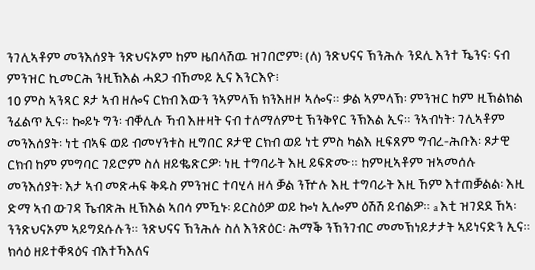ንገሊኣቶም መንእሰያት ንጽህናኦም ከም ዜበላሽዉ ዝገበሮም፧ (ለ) ንጽህናና ኽንሕሉ ንደሊ እንተ ዄንና፡ ናብ ምንዝር ኪመርሕ ንዚኽእል ሓደጋ ብኸመይ ኢና እንርእዮ፧
10 ምስ ኣንጻር ጾታ ኣብ ዘሎና ርክብ እውን ንኣምላኽ ክንእዘዞ ኣሎና። ቃል ኣምላኽ፡ ምንዝር ከም ዚኽልክል ንፈልጥ ኢና። ኰይኑ ግን፡ ብቐሊሉ ኻብ እዙዛት ናብ ተለማለምቲ ኽንቅየር ንኽእል ኢና። ንኣብነት፡ ገሊኣቶም መንእሰያት፡ ነቲ ብኣፍ ወይ ብመሃንቱስ ዚግበር ጾታዊ ርክብ ወይ ነቲ ምስ ካልእ ዚፍጸም ግብረ-ሕቡእ፡ ጾታዊ ርክብ ከም ምግባር ገይሮም ስለ ዘይቈጽርዎ፡ ነዚ ተግባራት እዚ ይፍጽሙ። ከምዚኣቶም ዝኣመሰሉ መንእሰያት፡ እታ ኣብ መጽሓፍ ቅዱስ ምንዝር ተባሂላ ዘላ ቓል ንዅሉ እዚ ተግባራት እዚ ኸም እተጠቓልል፡ እዚ ድማ ኣብ ውገዳ ኼብጽሕ ዚኽእል ኣበሳ ምዃኑ፡ ይርስዕዎ ወይ ኰነ ኢሎም ዕሽሽ ይብልዎ። a እቲ ዝገደደ ኸኣ፡ ንንጽህናኦም ኣይግደሱሉን። ንጽህናና ኽንሕሉ ስለ እንጽዕር፡ ሕማቕ ንኽንገብር መመኽነይታታት ኣይነናድን ኢና። ክሳዕ ዘይተቐጻዕና ብእተኻእለና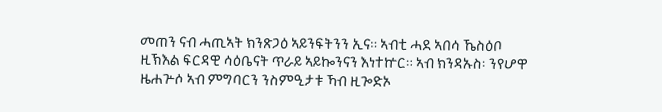መጠን ናብ ሓጢኣት ክንጽጋዕ ኣይንፍትንን ኢና። ኣብቲ ሓደ ኣበሳ ኼስዕቦ ዚኽእል ፍርዳዊ ሳዕቤናት ጥራይ ኣይኰንናን እነተኵር። ኣብ ክንዳኡስ፡ ንየሆዋ ዜሐጕሶ ኣብ ምግባርን ንስምዒታቱ ኻብ ዚጐድኦ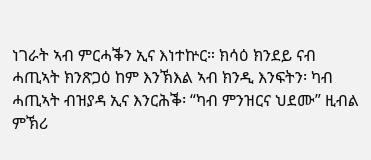ነገራት ኣብ ምርሓቕን ኢና እነተኵር። ክሳዕ ክንደይ ናብ ሓጢኣት ክንጽጋዕ ከም እንኽእል ኣብ ክንዲ እንፍትን፡ ካብ ሓጢኣት ብዝያዳ ኢና እንርሕቕ፡ “ካብ ምንዝርና ህደሙ” ዚብል ምኽሪ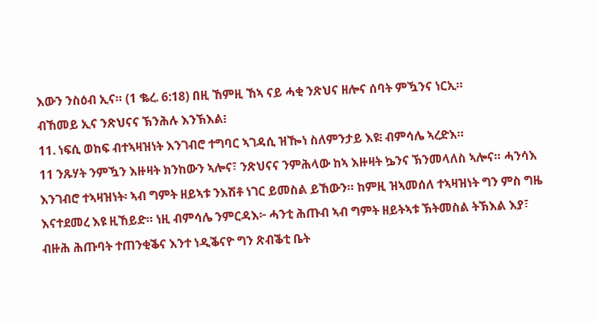እውን ንስዕብ ኢና። (1 ቈረ. 6:18) በዚ ኸምዚ ኸኣ ናይ ሓቂ ንጽህና ዘሎና ሰባት ምዃንና ነርኢ።
ብኸመይ ኢና ንጽህናና ኽንሕሉ እንኽእል፧
11. ነፍሲ ወከፍ ብተኣዛዝነት እንገብሮ ተግባር ኣገዳሲ ዝዀነ ስለምንታይ እዩ፧ ብምሳሌ ኣረድእ።
11 ንጹሃት ንምዃን እዙዛት ክንከውን ኣሎና፣ ንጽህናና ንምሕላው ከኣ እዙዛት ኴንና ኽንመላለስ ኣሎና። ሓንሳእ እንገብሮ ተኣዛዝነት፡ ኣብ ግምት ዘይኣቱ ንእሽቶ ነገር ይመስል ይኸውን። ከምዚ ዝኣመሰለ ተኣዛዝነት ግን ምስ ግዜ እናተደመረ እዩ ዚኸይድ። ነዚ ብምሳሌ ንምርዳእ፦ ሓንቲ ሕጡብ ኣብ ግምት ዘይትኣቱ ኽትመስል ትኽእል እያ፣ ብዙሕ ሕጡባት ተጠንቂቕና እንተ ነዲቕናዮ ግን ጽብቕቲ ቤት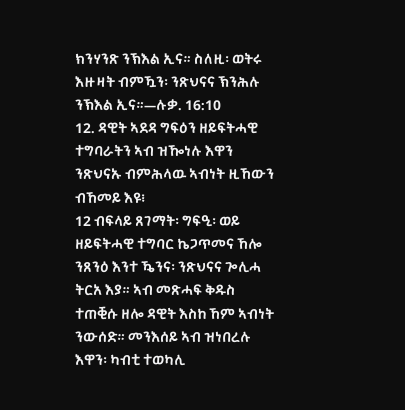ክንሃንጽ ንኽእል ኢና። ስለዚ፡ ወትሩ እዙዛት ብምዃን፡ ንጽህናና ኽንሕሉ ንኽእል ኢና።—ሉቃ. 16:10
12. ዳዊት ኣደዳ ግፍዕን ዘይፍትሓዊ ተግባራትን ኣብ ዝዀነሉ እዋን ንጽህናኡ ብምሕላዉ ኣብነት ዚኸውን ብኸመይ እዩ፧
12 ብፍላይ ጸገማት፡ ግፍዒ፡ ወይ ዘይፍትሓዊ ተግባር ኬጋጥመና ኸሎ ንጸንዕ እንተ ዄንና፡ ንጽህናና ጐሊሓ ትርአ እያ። ኣብ መጽሓፍ ቅዱስ ተጠቒሱ ዘሎ ዳዊት እስከ ኸም ኣብነት ንውሰድ። መንእሰይ ኣብ ዝነበረሉ እዋን፡ ካብቲ ተወካሊ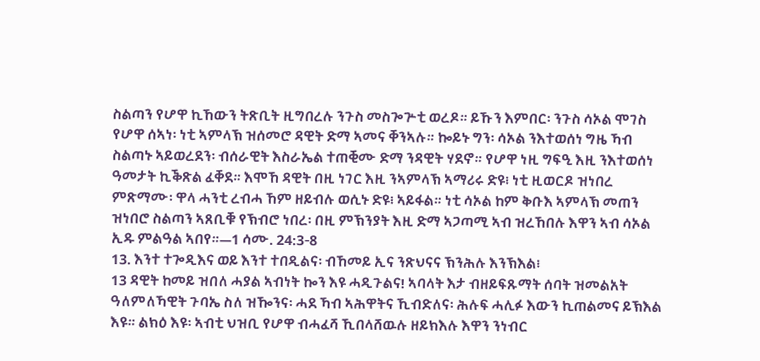ስልጣን የሆዋ ኪኸውን ትጽቢት ዚግበረሉ ንጉስ መስጐጕቲ ወረዶ። ይኹን እምበር፡ ንጉስ ሳኦል ሞገስ የሆዋ ሰኣነ፡ ነቲ ኣምላኽ ዝሰመሮ ዳዊት ድማ ኣመና ቐንኣሉ። ኰይኑ ግን፡ ሳኦል ንእተወሰነ ግዜ ኻብ ስልጣኑ ኣይወረደን፡ ብሰራዊት እስራኤል ተጠቒሙ ድማ ንዳዊት ሃደኖ። የሆዋ ነዚ ግፍዒ እዚ ንእተወሰነ ዓመታት ኪቕጽል ፈቐደ። እሞኸ ዳዊት በዚ ነገር እዚ ንኣምላኽ ኣማሪሩ ድዩ፧ ነቲ ዚወርዶ ዝነበረ ምጽማሙ፡ ዋላ ሓንቲ ረብሓ ኸም ዘይብሉ ወሲኑ ድዩ፧ ኣይፋል። ነቲ ሳኦል ከም ቅቡእ ኣምላኽ መጠን ዝነበሮ ስልጣን ኣጸቢቑ የኽብሮ ነበረ፡ በዚ ምኽንያት እዚ ድማ ኣጋጣሚ ኣብ ዝረኸበሉ እዋን ኣብ ሳኦል ኢዱ ምልዓል ኣበየ።—1 ሳሙ. 24:3-8
13. እንተ ተጐዲእና ወይ እንተ ተበዲልና፡ ብኸመይ ኢና ንጽህናና ኽንሕሉ እንኽእል፧
13 ዳዊት ከመይ ዝበለ ሓያል ኣብነት ኰን እዩ ሓዲጉልና! ኣባላት እታ ብዘይፍጹማት ሰባት ዝመልአት ዓለምለኻዊት ጉባኤ ስለ ዝዀንና፡ ሓደ ኻብ ኣሕዋትና ኺብድለና፡ ሕሉፍ ሓሊፉ እውን ኪጠልመና ይኽእል እዩ። ልክዕ እዩ፡ ኣብቲ ህዝቢ የሆዋ ብሓፈሻ ኺበላሸዉሉ ዘይክእሉ እዋን ንነብር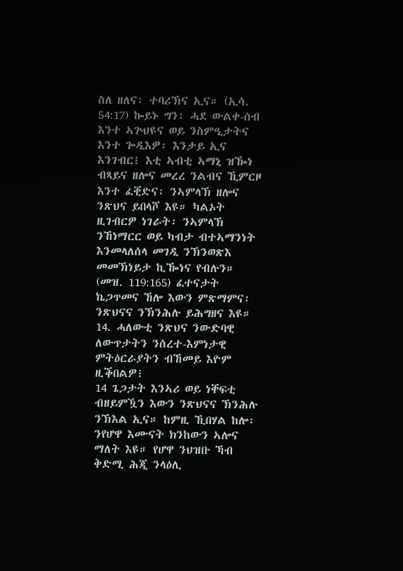ስለ ዘለና፡ ተባሪኽና ኢና። (ኢሳ. 54:17) ኰይኑ ግን፡ ሓደ ውልቀ-ሰብ እንተ ኣጕህዩና ወይ ንስምዒታትና እንተ ጐዲእዎ፡ እንታይ ኢና እንገብር፧ እቲ ኣብቲ ኣማኒ ዝዀነ ብጻይና ዘሎና መረረ ንልብና ኺምርዞ እንተ ፈቒድና፡ ንኣምላኽ ዘሎና ንጽህና ይበላሾ እዩ። ካልኦት ዚገብርዎ ነገራት፡ ንኣምላኽ ንኸነማርር ወይ ካብታ ብተኣማንነት እንመላለሰላ መገዲ ንኽንወጽእ መመኽነይታ ኪዀነና የብሉን። (መዝ. 119:165) ፈተናታት ኬጋጥመና ኸሎ እውን ምጽማምና፡ ንጽህናና ንኽንሕሉ ይሕግዘና እዩ።
14. ሓለውቲ ንጽህና ንውድባዊ ለውጥታትን ንሰረተ-እምነታዊ ምትዕርራያትን ብኸመይ እዮም ዚቕበልዎ፧
14 ጌጋታት እንኣሪ ወይ ነቐፍቲ ብዘይምዃን እውን ንጽህናና ኽንሕሉ ንኽእል ኢና። ከምዚ ኺበሃል ከሎ፡ ንየሆዋ እሙናት ክንከውን ኣሎና ማለት እዩ። የሆዋ ንህዝቡ ኻብ ቅድሚ ሕጂ ንላዕሊ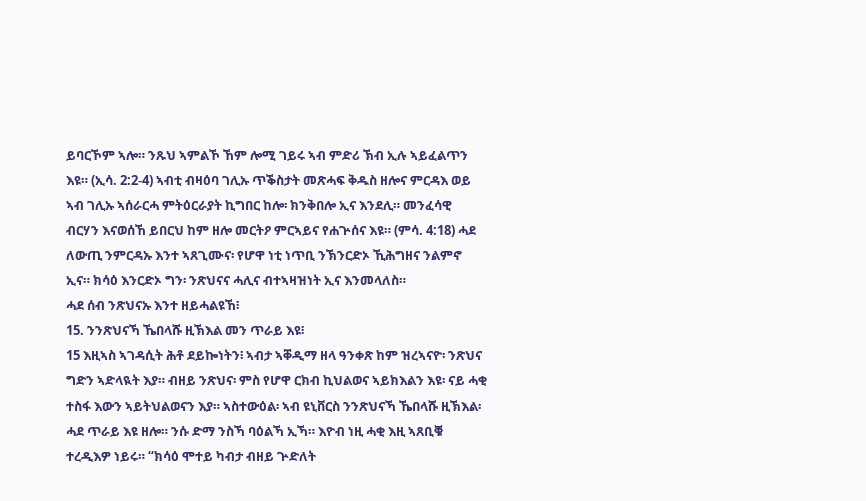ይባርኾም ኣሎ። ንጹህ ኣምልኾ ኸም ሎሚ ገይሩ ኣብ ምድሪ ኽብ ኢሉ ኣይፈልጥን እዩ። (ኢሳ. 2:2-4) ኣብቲ ብዛዕባ ገሊኡ ጥቕስታት መጽሓፍ ቅዱስ ዘሎና ምርዳእ ወይ ኣብ ገሊኡ ኣሰራርሓ ምትዕርራያት ኪግበር ከሎ፡ ክንቅበሎ ኢና እንደሊ። መንፈሳዊ ብርሃን እናወሰኸ ይበርህ ከም ዘሎ መርትዖ ምርኣይና የሐጕሰና እዩ። (ምሳ. 4:18) ሓደ ለውጢ ንምርዳኡ እንተ ኣጸጊሙና፡ የሆዋ ነቲ ነጥቢ ንኽንርድኦ ኺሕግዘና ንልምኖ ኢና። ክሳዕ እንርድኦ ግን፡ ንጽህናና ሓሊና ብተኣዛዝነት ኢና እንመላለስ።
ሓደ ሰብ ንጽህናኡ እንተ ዘይሓልዩኸ፧
15. ንንጽህናኻ ኼበላሹ ዚኽእል መን ጥራይ እዩ፧
15 እዚኣስ ኣገዳሲት ሕቶ ደይኰነትን፧ ኣብታ ኣቐዲማ ዘላ ዓንቀጽ ከም ዝረኣናዮ፡ ንጽህና ግድን ኣድላዪት እያ። ብዘይ ንጽህና፡ ምስ የሆዋ ርክብ ኪህልወና ኣይክእልን እዩ፡ ናይ ሓቂ ተስፋ እውን ኣይትህልወናን እያ። ኣስተውዕል፡ ኣብ ዩኒቨርስ ንንጽህናኻ ኼበላሹ ዚኽእል፡ ሓደ ጥራይ እዩ ዘሎ። ንሱ ድማ ንስኻ ባዕልኻ ኢኻ። እዮብ ነዚ ሓቂ እዚ ኣጸቢቑ ተረዲእዎ ነይሩ። “ክሳዕ ሞተይ ካብታ ብዘይ ጕድለት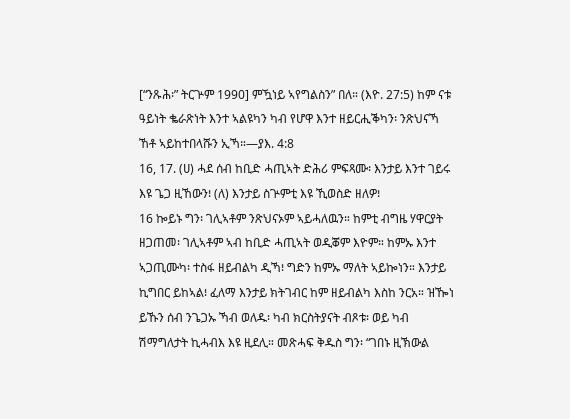[“ንጹሕ፡” ትርጕም 1990] ምዃነይ ኣየግልስን” በለ። (እዮ. 27:5) ከም ናቱ ዓይነት ቈራጽነት እንተ ኣልዩካን ካብ የሆዋ እንተ ዘይርሒቕካን፡ ንጽህናኻ ኸቶ ኣይከተበላሹን ኢኻ።—ያእ. 4:8
16, 17. (ሀ) ሓደ ሰብ ከቢድ ሓጢኣት ድሕሪ ምፍጻሙ፡ እንታይ እንተ ገይሩ እዩ ጌጋ ዚኸውን፧ (ለ) እንታይ ስጕምቲ እዩ ኺወስድ ዘለዎ፧
16 ኰይኑ ግን፡ ገሊኣቶም ንጽህናኦም ኣይሓለዉን። ከምቲ ብግዜ ሃዋርያት ዘጋጠመ፡ ገሊኣቶም ኣብ ከቢድ ሓጢኣት ወዲቖም እዮም። ከምኡ እንተ ኣጋጢሙካ፡ ተስፋ ዘይብልካ ዲኻ፧ ግድን ከምኡ ማለት ኣይኰነን። እንታይ ኪግበር ይከኣል፧ ፈለማ እንታይ ክትገብር ከም ዘይብልካ እስከ ንርአ። ዝዀነ ይኹን ሰብ ንጌጋኡ ኻብ ወለዱ፡ ካብ ክርስትያናት ብጾቱ፡ ወይ ካብ ሽማግለታት ኪሓብእ እዩ ዚደሊ። መጽሓፍ ቅዱስ ግን፡ “ገበኑ ዚኽውል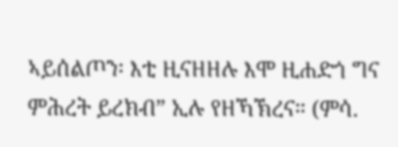ኣይሰልጦን፡ እቲ ዚናዘዘሉ እሞ ዚሐድጎ ግና ምሕረት ይረክብ” ኢሉ የዘኻኽረና። (ምሳ.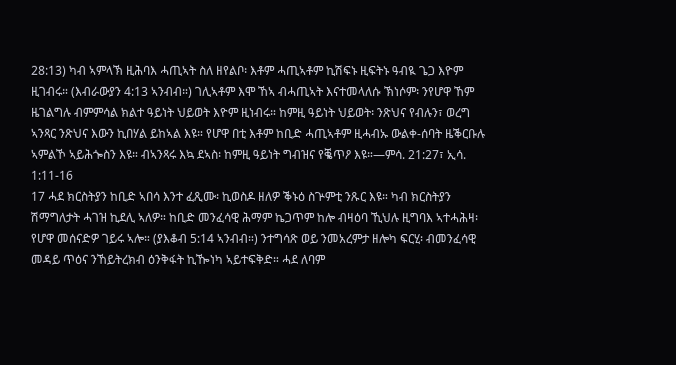28:13) ካብ ኣምላኽ ዚሕባእ ሓጢኣት ስለ ዘየልቦ፡ እቶም ሓጢኣቶም ኪሽፍኑ ዚፍትኑ ዓብዪ ጌጋ እዮም ዚገብሩ። (እብራውያን 4:13 ኣንብብ።) ገሊኣቶም እሞ ኸኣ ብሓጢኣት እናተመላለሱ ኽነሶም፡ ንየሆዋ ኸም ዜገልግሉ ብምምሳል ክልተ ዓይነት ህይወት እዮም ዚነብሩ። ከምዚ ዓይነት ህይወት፡ ንጽህና የብሉን፣ ወረግ ኣንጻር ንጽህና እውን ኪበሃል ይከኣል እዩ። የሆዋ በቲ እቶም ከቢድ ሓጢኣቶም ዚሓብኡ ውልቀ-ሰባት ዜቕርቡሉ ኣምልኾ ኣይሕጐስን እዩ። ብኣንጻሩ እኳ ደኣስ፡ ከምዚ ዓይነት ግብዝና የቘጥዖ እዩ።—ምሳ. 21:27፣ ኢሳ. 1:11-16
17 ሓደ ክርስትያን ከቢድ ኣበሳ እንተ ፈጺሙ፡ ኪወስዶ ዘለዎ ቕኑዕ ስጕምቲ ንጹር እዩ። ካብ ክርስትያን ሽማግለታት ሓገዝ ኪደሊ ኣለዎ። ከቢድ መንፈሳዊ ሕማም ኬጋጥም ከሎ ብዛዕባ ኺህሉ ዚግባእ ኣተሓሕዛ፡ የሆዋ መሰናድዎ ገይሩ ኣሎ። (ያእቆብ 5:14 ኣንብብ።) ንተግሳጽ ወይ ንመአረምታ ዘሎካ ፍርሂ፡ ብመንፈሳዊ መዳይ ጥዕና ንኸይትረክብ ዕንቅፋት ኪዀነካ ኣይተፍቅድ። ሓደ ለባም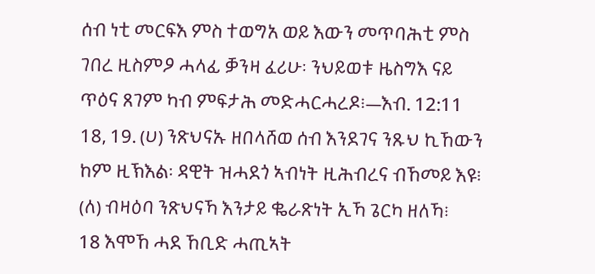ሰብ ነቲ መርፍእ ምስ ተወግአ ወይ እውን መጥባሕቲ ምስ ገበረ ዚስምዖ ሓላፊ ቓንዛ ፈሪሁ፡ ንህይወቱ ዜስግእ ናይ ጥዕና ጸገም ካብ ምፍታሕ መድሓርሓረዶ፧—እብ. 12:11
18, 19. (ሀ) ንጽህናኡ ዘበላሸወ ሰብ እንደገና ንጹህ ኪኸውን ከም ዚኽእል፡ ዳዊት ዝሓደጎ ኣብነት ዚሕብረና ብኸመይ እዩ፧ (ለ) ብዛዕባ ንጽህናኻ እንታይ ቈራጽነት ኢኻ ጌርካ ዘለኻ፧
18 እሞኸ ሓደ ኸቢድ ሓጢኣት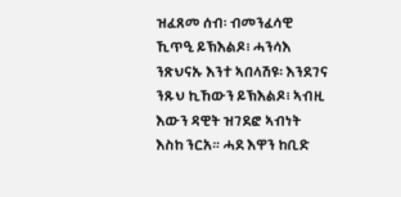ዝፈጸመ ሰብ፡ ብመንፈሳዊ ኺጥዒ ይኽእልዶ፧ ሓንሳእ ንጽህናኡ እንተ ኣበላሽዩ፡ እንደገና ንጹህ ኪኸውን ይኽእልዶ፧ ኣብዚ እውን ዳዊት ዝገደፎ ኣብነት እስከ ንርአ። ሓደ እዋን ከቢድ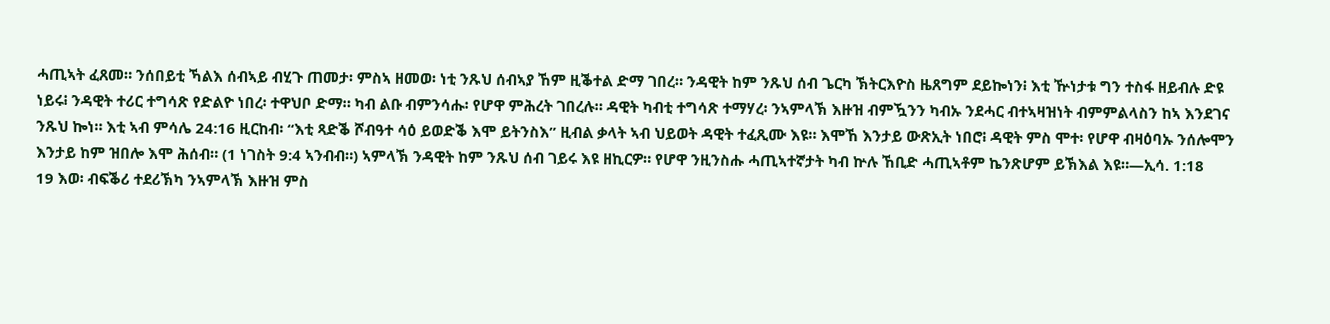ሓጢኣት ፈጸመ። ንሰበይቲ ኻልእ ሰብኣይ ብሂጉ ጠመታ፡ ምስኣ ዘመወ፡ ነቲ ንጹህ ሰብኣያ ኸም ዚቕተል ድማ ገበረ። ንዳዊት ከም ንጹህ ሰብ ጌርካ ኽትርእዮስ ዜጸግም ደይኰነን፧ እቲ ዅነታቱ ግን ተስፋ ዘይብሉ ድዩ ነይሩ፧ ንዳዊት ተሪር ተግሳጽ የድልዮ ነበረ፡ ተዋህቦ ድማ። ካብ ልቡ ብምንሳሑ፡ የሆዋ ምሕረት ገበረሉ። ዳዊት ካብቲ ተግሳጽ ተማሃረ፡ ንኣምላኽ እዙዝ ብምዃንን ካብኡ ንደሓር ብተኣዛዝነት ብምምልላስን ከኣ እንደገና ንጹህ ኰነ። እቲ ኣብ ምሳሌ 24:16 ዚርከብ፡ “እቲ ጻድቕ ሾብዓተ ሳዕ ይወድቕ እሞ ይትንስእ” ዚብል ቃላት ኣብ ህይወት ዳዊት ተፈጺሙ እዩ። እሞኸ እንታይ ውጽኢት ነበሮ፧ ዳዊት ምስ ሞተ፡ የሆዋ ብዛዕባኡ ንሰሎሞን እንታይ ከም ዝበሎ እሞ ሕሰብ። (1 ነገስት 9:4 ኣንብብ።) ኣምላኽ ንዳዊት ከም ንጹህ ሰብ ገይሩ እዩ ዘኪርዎ። የሆዋ ንዚንስሑ ሓጢኣተኛታት ካብ ኵሉ ኸቢድ ሓጢኣቶም ኬንጽሆም ይኽእል እዩ።—ኢሳ. 1:18
19 እወ፡ ብፍቕሪ ተደሪኽካ ንኣምላኽ እዙዝ ምስ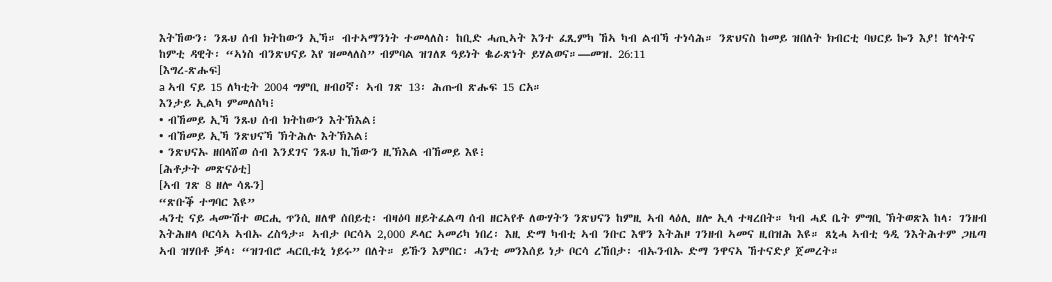እትኸውን፡ ንጹህ ሰብ ክትከውን ኢኻ። ብተኣማንነት ተመላለስ፡ ከቢድ ሓጢኣት እንተ ፈጺምካ ኸኣ ካብ ልብኻ ተነሳሕ። ንጽህናስ ከመይ ዝበለት ክብርቲ ባህርይ ኰን እያ! ኵላትና ከምቲ ዳዊት፡ “ኣነስ ብንጽህናይ እየ ዝመላለስ” ብምባል ዝገለጾ ዓይነት ቈራጽነት ይሃልወና።—መዝ. 26:11
[እግረ-ጽሑፍ]
a ኣብ ናይ 15 ለካቲት 2004 ግምቢ ዘብዐኛ፡ ኣብ ገጽ 13፡ ሕጡብ ጽሑፍ 15 ርአ።
እንታይ ኢልካ ምመለስካ፧
• ብኸመይ ኢኻ ንጹህ ሰብ ክትከውን እትኽእል፧
• ብኸመይ ኢኻ ንጽህናኻ ኽትሕሉ እትኽእል፧
• ንጽህናኡ ዘበላሸወ ሰብ እንደገና ንጹህ ኪኸውን ዚኽእል ብኸመይ እዩ፧
[ሕቶታት መጽናዕቲ]
[ኣብ ገጽ 8 ዘሎ ሳጹን]
“ጽቡቕ ተግባር እዩ”
ሓንቲ ናይ ሓሙሽተ ወርሒ ጥንሲ ዘለዋ ሰበይቲ፡ ብዛዕባ ዘይትፈልጣ ሰብ ዘርኣየቶ ለውሃትን ንጽህናን ከምዚ ኣብ ላዕሊ ዘሎ ኢላ ተዛረበት። ካብ ሓደ ቤት ምግቢ ኽትወጽእ ከላ፡ ገንዘብ እትሕዘላ ቦርሳኣ ኣብኡ ረስዓታ። ኣብታ ቦርሳኣ 2,000 ዶላር ኣመሪካ ነበረ፡ እዚ ድማ ካብቲ ኣብ ንቡር እዋን እትሕዞ ገንዘብ ኣመና ዚበዝሕ እዩ። ጸኒሓ ኣብቲ ዓዲ ንእትሕተም ጋዜጣ ኣብ ዝሃበቶ ቓላ፡ “ዝገብሮ ሓርቢቱኒ ነይሩ” በለት። ይኹን እምበር፡ ሓንቲ መንእሰይ ነታ ቦርሳ ረኸበታ፡ ብኡንብኡ ድማ ንዋናኣ ኸተናድያ ጀመረት።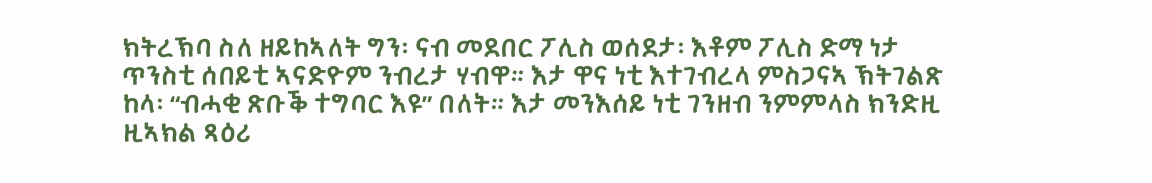ክትረኽባ ስለ ዘይከኣለት ግን፡ ናብ መደበር ፖሊስ ወሰደታ፡ እቶም ፖሊስ ድማ ነታ ጥንስቲ ሰበይቲ ኣናድዮም ንብረታ ሃብዋ። እታ ዋና ነቲ እተገብረላ ምስጋናኣ ኽትገልጽ ከላ፡ “ብሓቂ ጽቡቕ ተግባር እዩ” በለት። እታ መንእሰይ ነቲ ገንዘብ ንምምላስ ክንድዚ ዚኣክል ጻዕሪ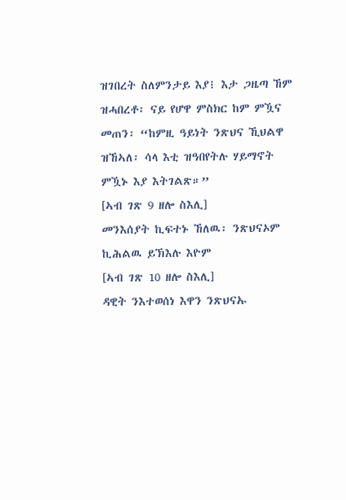ዝገበረት ስለምንታይ እያ፧ እታ ጋዜጣ ኸም ዝሓበረቶ፡ ናይ የሆዋ ምስክር ከም ምዃና መጠን፡ “ከምዚ ዓይነት ንጽህና ኺህልዋ ዝኸኣለ፡ ሳላ እቲ ዝዓበየትሉ ሃይማኖት ምዃኑ እያ እትገልጽ።”
[ኣብ ገጽ 9 ዘሎ ስእሊ]
መንእሰያት ኪፍተኑ ኸለዉ፡ ንጽህናኦም ኪሕልዉ ይኽእሉ እዮም
[ኣብ ገጽ 10 ዘሎ ስእሊ]
ዳዊት ንእተወሰነ እዋን ንጽህናኡ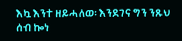እኳ እንተ ዘይሓለወ፡ እንደገና ግን ንጹህ ሰብ ኰነ